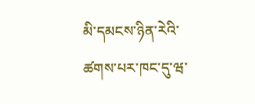མི་དམངས་ཉིན་རེའི་ཚགས་པར་ཁང་དུ་ཝ་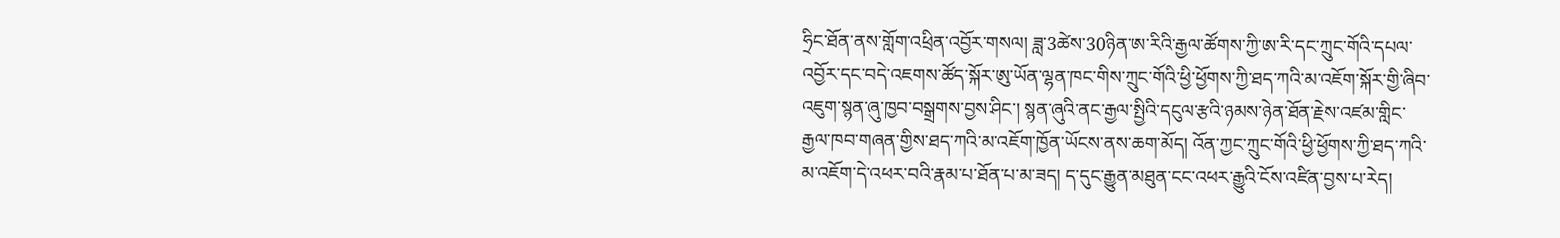ཧྲིང་ཐོན་ནས་གློག་འཕྲིན་འབྱོར་གསལ། ཟླ་3ཚེས་30ཉིན་ཨ་རིའི་རྒྱལ་ཚོགས་ཀྱི་ཨ་རི་དང་ཀྲུང་གོའི་དཔལ་འབྱོར་དང་བདེ་འཇགས་ཚོད་སྐོར་ཨུ་ཡོན་ལྷན་ཁང་གིས་ཀྲུང་གོའི་ཕྱི་ཕྱོགས་ཀྱི་ཐད་ཀའི་མ་འཇོག་སྐོར་གྱི་ཞིབ་འཇུག་སྙན་ཞུ་ཁྱབ་བསྒྲགས་བྱས་ཤིང་། སྙན་ཞུའི་ནང་རྒྱལ་སྤྱིའི་དངུལ་རྩའི་ཉམས་ཉེན་ཐོན་རྗེས་འཛམ་གླིང་རྒྱལ་ཁབ་གཞན་གྱིས་ཐད་ཀའི་མ་འཇོག་ཁྱོན་ཡོངས་ནས་ཆག་མོད། འོན་ཀྱང་ཀྲུང་གོའི་ཕྱི་ཕྱོགས་ཀྱི་ཐད་ཀའི་མ་འཇོག་དེ་འཕར་བའི་རྣམ་པ་ཐོན་པ་མ་ཟད། ད་དུང་རྒྱུན་མཐུན་ངང་འཕར་རྒྱུའི་ངོས་འཛིན་བྱས་པ་རེད།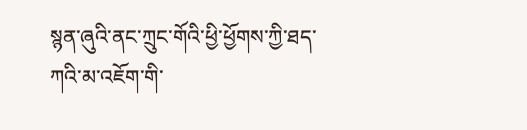སྙན་ཞུའི་ནང་ཀྲུང་གོའི་ཕྱི་ཕྱོགས་ཀྱི་ཐད་ཀའི་མ་འཇོག་གི་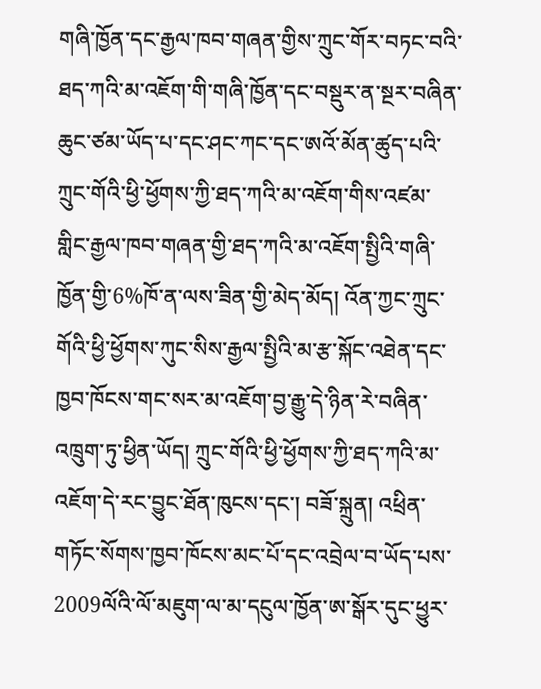གཞི་ཁྱོན་དང་རྒྱལ་ཁབ་གཞན་གྱིས་ཀྲུང་གོར་བཏང་བའི་ཐད་ཀའི་མ་འཇོག་གི་གཞི་ཁྱོན་དང་བསྡུར་ན་སྔར་བཞིན་ཆུང་ཙམ་ཡོད་པ་དང་ཤང་ཀང་དང་ཨའོ་མོན་ཚུད་པའི་ཀྲུང་གོའི་ཕྱི་ཕྱོགས་ཀྱི་ཐད་ཀའི་མ་འཇོག་གིས་འཛམ་གླིང་རྒྱལ་ཁབ་གཞན་གྱི་ཐད་ཀའི་མ་འཇོག་སྤྱིའི་གཞི་ཁྱོན་གྱི་6%ཁོ་ན་ལས་ཟིན་གྱི་མེད་མོད། འོན་ཀྱང་ཀྲུང་གོའི་ཕྱི་ཕྱོགས་ཀུང་སིས་རྒྱལ་སྤྱིའི་མ་རྩ་སྐོང་འཐེན་དང་ཁྱབ་ཁོངས་གང་སར་མ་འཇོག་བྱ་རྒྱུ་དེ་ཉིན་རེ་བཞིན་འཁྲུག་ཏུ་ཕྱིན་ཡོད། ཀྲུང་གོའི་ཕྱི་ཕྱོགས་ཀྱི་ཐད་ཀའི་མ་འཇོག་དེ་རང་བྱུང་ཐོན་ཁུངས་དང་། བཟོ་སྐྲུན། འཕྲིན་གཏོང་སོགས་ཁྱབ་ཁོངས་མང་པོ་དང་འབྲེལ་བ་ཡོད་པས་2009ལོའི་ལོ་མཇུག་ལ་མ་དངུལ་ཁྱོན་ཨ་སྒོར་དུང་ཕྱུར་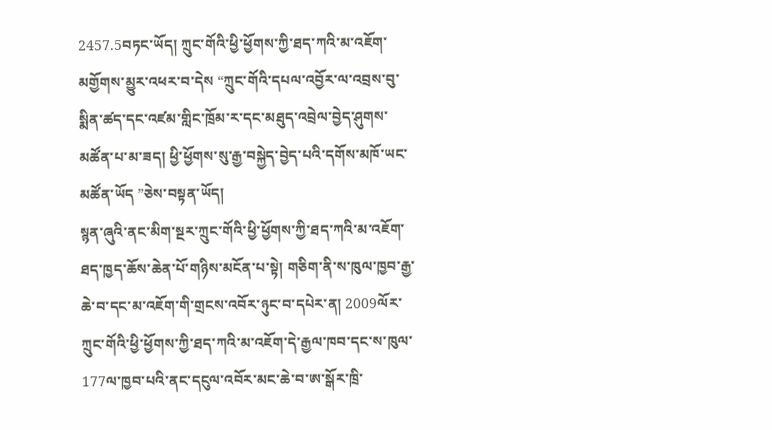2457.5བཏང་ཡོད། ཀྲུང་གོའི་ཕྱི་ཕྱོགས་ཀྱི་ཐད་ཀའི་མ་འཇོག་མགྱོགས་མྱུར་འཕར་བ་དེས “ཀྲུང་གོའི་དཔལ་འབྱོར་ལ་འབྲས་བུ་སྨིན་ཚད་དང་འཛམ་གླིང་ཁྲོམ་ར་དང་མཐུད་འབྲེལ་བྱེད་ཤུགས་མཚོན་པ་མ་ཟད། ཕྱི་ཕྱོགས་སུ་རྒྱ་བསྐྱེད་བྱེད་པའི་དགོས་མཁོ་ཡང་མཚོན་ཡོད ”ཅེས་བསྟན་ཡོད།
སྙན་ཞུའི་ནང་མིག་སྔར་ཀྲུང་གོའི་ཕྱི་ཕྱོགས་ཀྱི་ཐད་ཀའི་མ་འཇོག་ཐད་ཁྱད་ཆོས་ཆེན་པོ་གཉིས་མངོན་པ་སྟེ། གཅིག་ནི་ས་ཁུལ་ཁྱབ་རྒྱ་ཆེ་བ་དང་མ་འཇོག་གི་གྲངས་འབོར་ཉུང་བ་དཔེར་ན། 2009ལོར་ཀྲུང་གོའི་ཕྱི་ཕྱོགས་ཀྱི་ཐད་ཀའི་མ་འཇོག་དེ་རྒྱལ་ཁབ་དང་ས་ཁུལ་177ལ་ཁྱབ་པའི་ནང་དངུལ་འབོར་མང་ཆེ་བ་ཨ་སྒོར་ཁྲི་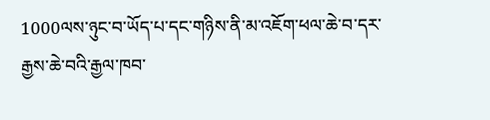1000ལས་ཉུང་བ་ཡོད་པ་དང་གཉིས་ནི་མ་འཇོག་ཕལ་ཆེ་བ་དར་རྒྱས་ཆེ་བའི་རྒྱལ་ཁབ་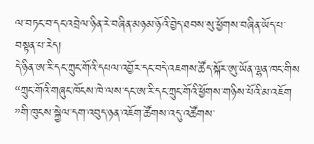ལ་བཏང་བ་དང་འབྲེལ་ཉིན་རེ་བཞིན་མཉམ་ཉོའི་བྱེད་ཐབས་སུ་ཕྱོགས་བཞིན་ཡོད་པ་བསྟན་པ་རེད།
དེ་ཉིན་ཨ་རི་དང་ཀྲུང་གོའི་དཔལ་འབྱོར་དང་བདེ་འཇགས་ཚོད་སྐོར་ཨུ་ཡོན་ལྷན་ཁང་གིས “ཀྲུང་གོའི་གཞུང་ཁོངས་ཁེ་ལས་དང་ཨ་རི་དང་ཀྲུང་གོའི་ཕྱོགས་གཉིས་པོའི་མ་འཇོག ”གི་ཁུངས་སྐྱེལ་དག་འབུད་ཉན་འཇོག་ཚོགས་འདུ་འཚོགས་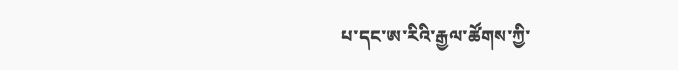པ་དང་ཨ་རིའི་རྒྱལ་ཚོགས་ཀྱི་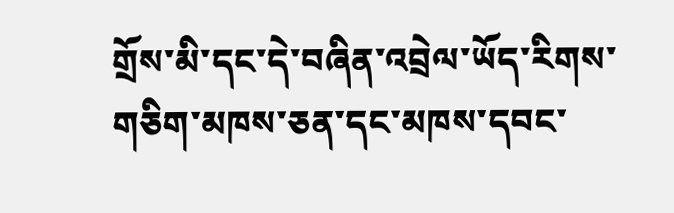གྲོས་མི་དང་དེ་བཞིན་འབྲེལ་ཡོད་རིགས་གཅིག་མཁས་ཅན་དང་མཁས་དབང་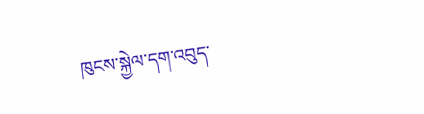ཁུངས་སྐྱེལ་དག་འབུད་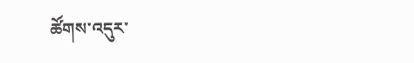ཚོགས་འདུར་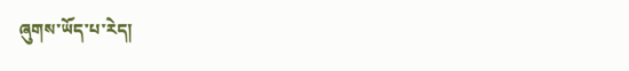ཞུགས་ཡོད་པ་རེད།